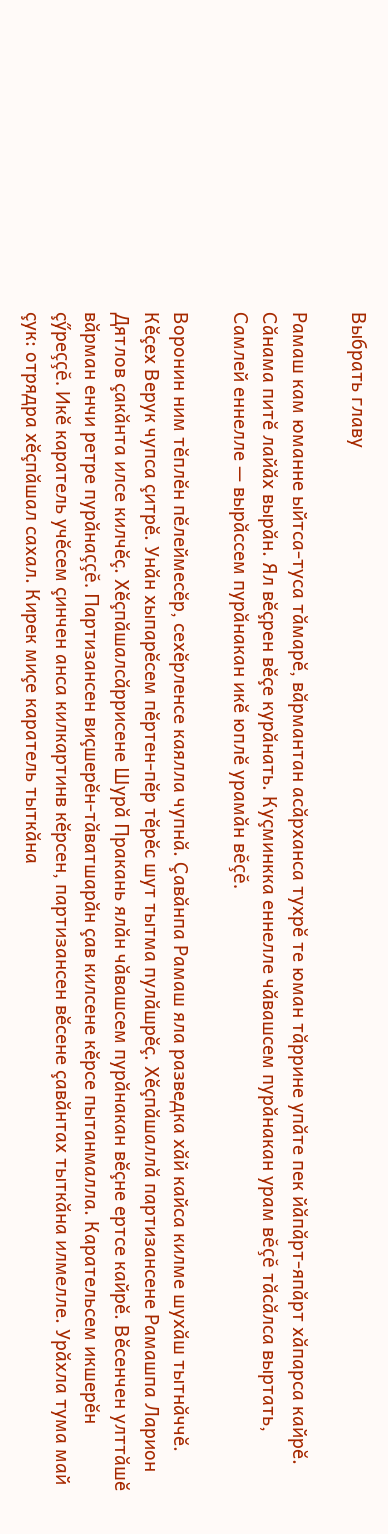Выбрать главу

Рамаш кам юманне ыйтса-туса тăмарĕ, вăрмантан асăрханса тухрĕ те юман тăррине упăте пек йăпăрт-япăрт хăпарса кайрĕ. Сăнама питĕ лайăх вырăн. Ял вĕçрен вĕçе курăнать. Куçминкка еннелле чăвашсем пурăнакан урам вĕçĕ тăсăлса выртать, Самлей еннелле — вырăссем пурăнакан икĕ юплĕ урамăн вĕçĕ.

Воронин ним тĕплĕн пĕлеймесĕр, сехĕрленсе каялла чупнă. Çавăнпа Рамаш яла разведка хăй кайса килме шухăш тытнăччĕ. Кĕçех Верук чупса çитрĕ. Унăн хыпарĕсем пĕртен-пĕр тĕрĕс шут тытма пулăшрĕç. Хĕçпăшаллă партизансене Рамашпа Ларион Дятлов çакăнта илсе килчĕç. Хĕçпăшалсăррисене Шурă Пракань ялăн чăвашсем пурăнакан вĕçне ертсе кайрĕ. Вĕсенчен улттăшĕ вăрман енчи ретре пурăнаççĕ. Партизансен виçшерĕн-тăватшарăн çав килсене кĕрсе пытанмалла. Карательсем икшерĕн çӳреççĕ. Икĕ каратель учĕсем çинчен анса килкартинв кĕрсен, партизансен вĕсене çавăнтах тыткăна илмелле. Урăхла тума май çук: отрядра хĕçпăшал сахал. Кирек миçе каратель тыткăна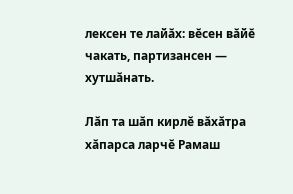лексен те лайăх: вĕсен вăйĕ чакать, партизансен — хутшăнать.

Лăп та шăп кирлĕ вăхăтра хăпарса ларчĕ Рамаш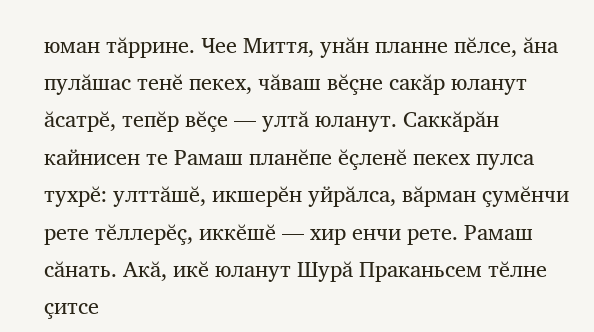юман тăррине. Чее Миття, унăн планне пĕлсе, ăна пулăшас тенĕ пекех, чăваш вĕçне сакăр юланут ăсатрĕ, тепĕр вĕçе — ултă юланут. Саккăрăн кайнисен те Рамаш планĕпе ĕçленĕ пекех пулса тухрĕ: улттăшĕ, икшерĕн уйрăлса, вăрман çумĕнчи рете тĕллерĕç, иккĕшĕ — хир енчи рете. Рамаш сăнать. Акă, икĕ юланут Шурă Праканьсем тĕлне çитсе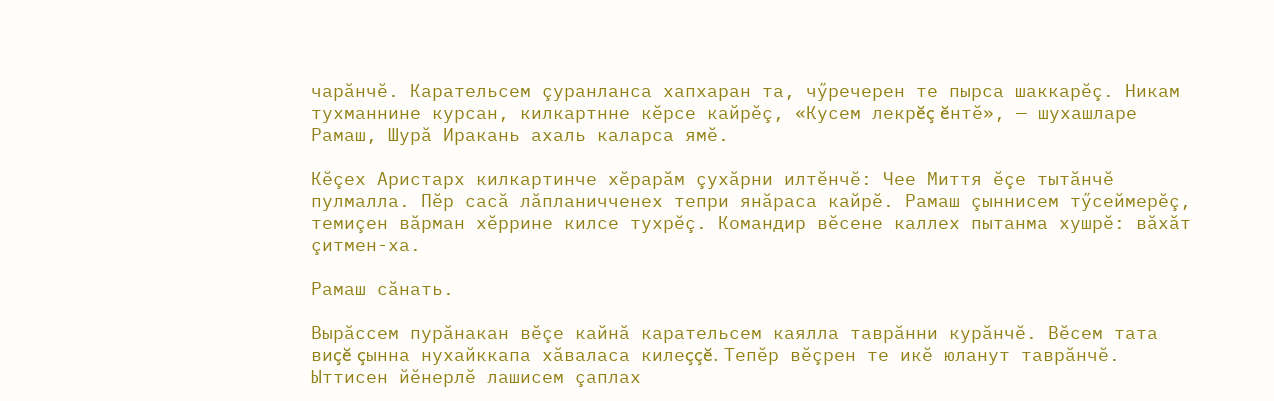чарăнчĕ. Карательсем çуранланса хапхаран та, чӳречерен те пырса шаккарĕç. Никам тухманнине курсан, килкартнне кĕрсе кайрĕç, «Кусем лекрĕç ĕнтĕ», — шухашларе Рамаш, Шурă Иракань ахаль каларса ямĕ.

Кĕçех Аристарх килкартинче хĕрарăм çухăрни илтĕнчĕ: Чее Миття ĕçе тытăнчĕ пулмалла. Пĕр сасă лăпланичченех тепри янăраса кайрĕ. Рамаш çыннисем тӳсеймерĕç, темиçен вăрман хĕррине килсе тухрĕç. Командир вĕсене каллех пытанма хушрĕ: вăхăт çитмен-ха.

Рамаш сăнать.

Вырăссем пурăнакан вĕçе кайнă карательсем каялла таврăнни курăнчĕ. Вĕсем тата виçĕ çынна нухайккапа хăваласа килеççĕ. Тепĕр вĕçрен те икĕ юланут таврăнчĕ. Ыттисен йĕнерлĕ лашисем çаплах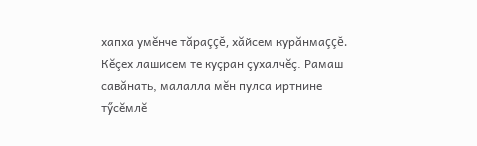хапха умĕнче тăраççĕ, хăйсем курăнмаççĕ. Кĕçех лашисем те куçран çухалчĕç. Рамаш савăнать, малалла мĕн пулса иртнине тӳсĕмлĕ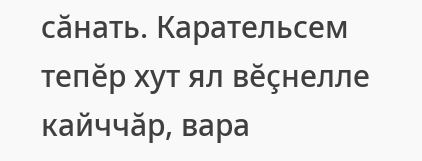сăнать. Карательсем тепĕр хут ял вĕçнелле кайччăр, вара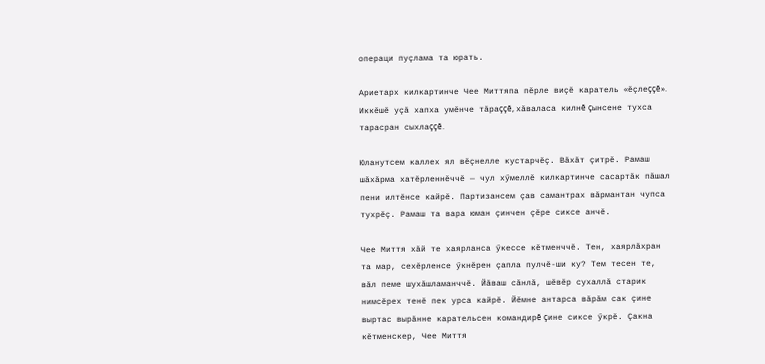операци пуçлама та юрать.

Ариетарх килкартинче Чее Миттяпа пĕрле виçĕ каратель «ĕçлеççĕ». Иккĕшĕ уçă хапха умĕнче тăраççĕ, хăваласа килнĕ çынсене тухса тарасран сыхлаççĕ.

Юланутсем каллех ял вĕçнелле кустарчĕç. Вăхăт çитрĕ. Рамаш шăхăрма хатĕрленнĕччĕ — чул хӳмеллĕ килкартинче сасартăк пăшал пени илтĕнсе кайрĕ. Партизансем çав самантрах вăрмантан чупса тухрĕç. Рамаш та вара юман çинчен çĕре сиксе анчĕ.

Чее Миття хăй те хаярланса ӳкессе кĕтменччĕ. Тен, хаярлăхран та мар, сехĕрленсе ӳкнĕрен çапла пулчĕ-ши ку? Тем тесен те, вăл пеме шухăшламанччĕ. Йăваш сăнлă, шĕвĕр сухаллă старик нимсĕрех тенĕ пек урса кайрĕ. Йĕмне антарса вăрăм сак çине выртас вырăнне карательсен командирĕ çине сиксе ӳкрĕ. Çакна кĕтменскер, Чее Миття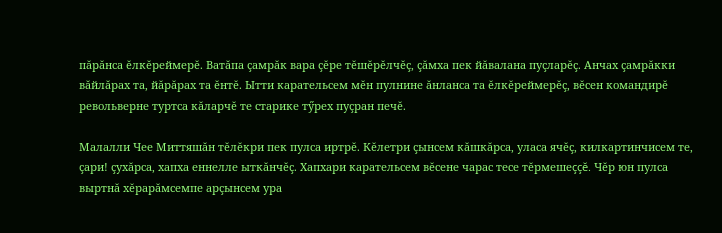пăрăнса ĕлкĕреймерĕ. Ватăпа çамрăк вара çĕре тĕшĕрĕлчĕç, çăмха пек йăвалана пуçларĕç. Анчах çамрăкки вăйлăрах та, йăрăрах та ĕнтĕ. Ытти карательсем мĕн пулнине ăнланса та ĕлкĕреймерĕç, вĕсен командирĕ револьверне туртса кăларчĕ те старике тӳрех пуçран печĕ.

Малалли Чее Миттяшăн тĕлĕкри пек пулса иртрĕ. Кĕлетри çынсем кăшкăрса, уласа ячĕç, килкартинчисем те, çари! çухăрса, хапха еннелле ыткăнчĕç. Хапхари карательсем вĕсене чарас тесе тĕрмешеççĕ. Чĕр юн пулса выртнă хĕрарăмсемпе арçынсем ура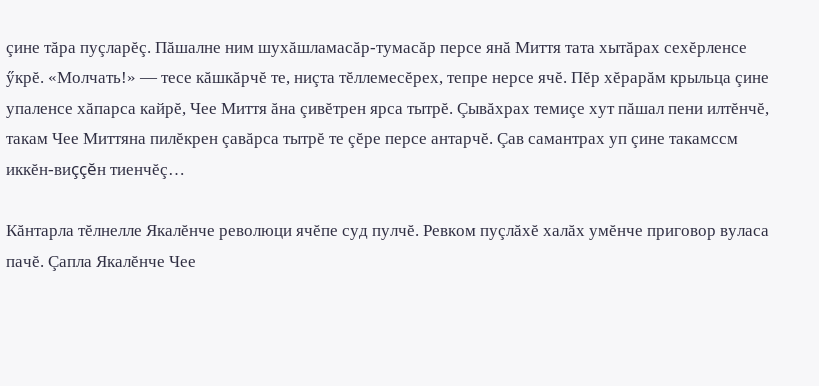çине тăра пуçларĕç. Пăшалне ним шухăшламасăр-тумасăр персе янă Миття тата хытăрах сехĕрленсе ӳкрĕ. «Молчать!» — тесе кăшкăрчĕ те, ниçта тĕллемесĕрех, тепре нерсе ячĕ. Пĕр хĕрарăм крыльца çине упаленсе хăпарса кайрĕ, Чее Миття ăна çивĕтрен ярса тытрĕ. Çывăхрах темиçе хут пăшал пени илтĕнчĕ, такам Чее Миттяна пилĕкрен çавăрса тытрĕ те çĕре персе антарчĕ. Çав самантрах уп çине такамссм иккĕн-виççĕн тиенчĕç…

Кăнтарла тĕлнелле Якалĕнче революци ячĕпе суд пулчĕ. Ревком пуçлăхĕ халăх умĕнче приговор вуласа пачĕ. Çапла Якалĕнче Чее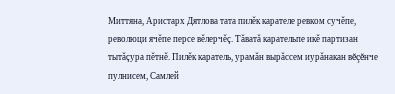Миттяна, Аристарх Дятлова тата пилĕк карателе ревком сучĕпе, революци ячĕпе персе вĕлерчĕç. Тăватă карательпе икĕ партизан тытăçура пĕтнĕ. Пилĕк каратель, урамăн вырăссем иурăнакан вĕçĕнче пулнисем, Самлей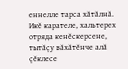еннелле тарса хăтăлнă. Икĕ карателе, хальтерех отряда кенĕскерсене, тытăçу вăхăтĕнче алă çĕклесе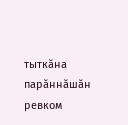тыткăна парăннăшăн ревком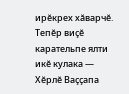ирĕкрех хăварчĕ. Тепĕр виçĕ карательпе ялти икĕ кулака — Хĕрлĕ Ваççапа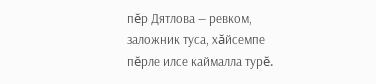пĕр Дятлова — ревком, заложник туса, хăйсемпе пĕрле илсе каймалла турĕ.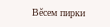Вĕсем пирки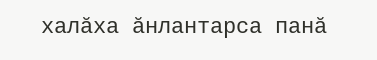халăха ăнлантарса панă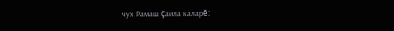чух Рамаш çаила каларĕ: